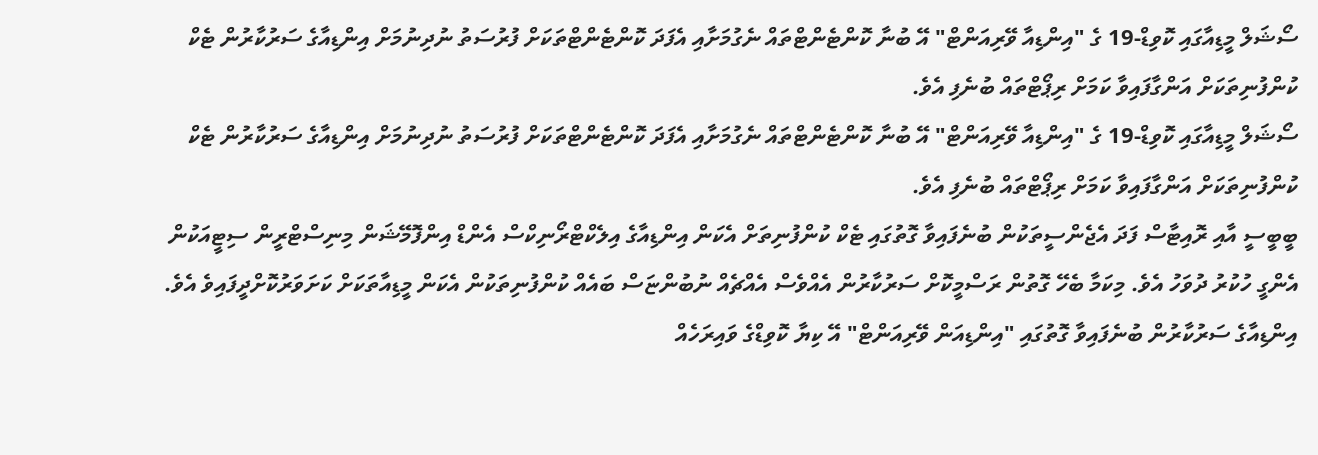ސޯޝަލް މީޑިއާގައި ކޮވިޑް-19 ގެ "އިންޑިއާ ވޭރިއަންޓް" އޭ ބުނާ ކޮންޓެންޓްތައް ނެގުމަށާއި އެފަދަ ކޮންޓެންޓްތަކަށް ފުރުސަތު ނުދިނުމަށް އިންޑިއާގެ ސަރުކާރުން ޓެކް ކުންފުނިތަކަށް އަންގާފައިވާ ކަމަށް ރިޕޯޓްތައް ބުނެފި އެވެ.
ސޯޝަލް މީޑިއާގައި ކޮވިޑް-19 ގެ "އިންޑިއާ ވޭރިއަންޓް" އޭ ބުނާ ކޮންޓެންޓްތައް ނެގުމަށާއި އެފަދަ ކޮންޓެންޓްތަކަށް ފުރުސަތު ނުދިނުމަށް އިންޑިއާގެ ސަރުކާރުން ޓެކް ކުންފުނިތަކަށް އަންގާފައިވާ ކަމަށް ރިޕޯޓްތައް ބުނެފި އެވެ.
ބީބީސީ އާއި ރޮއިޓާސް ފަދަ އެޖެންސީތަކުން ބުނެފައިވާ ގޮތުގައި ޓެކް ކުންފުނިތަށް އެކަން އިންޑިއާގެ އިލެކްޓްރޯނިކްސް އެންޑް އިންފޮމޭޝަން މިނިސްޓްރީން ސިޓީއަކުން އެންގީ ހުކުރު ދުވަހު އެވެ. މިކަމާ ބެހޭ ގޮތުން ރަސްމީކޮށް ސަރުކާރުން އެއްވެސް އެއްޗެއް ނުބުންޏަސް ބައެއް ކުންފުނިތަކުން އެކަން މީޑިއާތަކަށް ކަށަވަރުކޮށްދީފައިވެ އެވެ.
އިންޑިއާގެ ސަރުކާރުން ބުނެފައިވާ ގޮތުގައި "އިންޑިއަން ވޭރިއަންޓް" އޭ ކިޔާ ކޮވިޑްގެ ވައިރަހެއް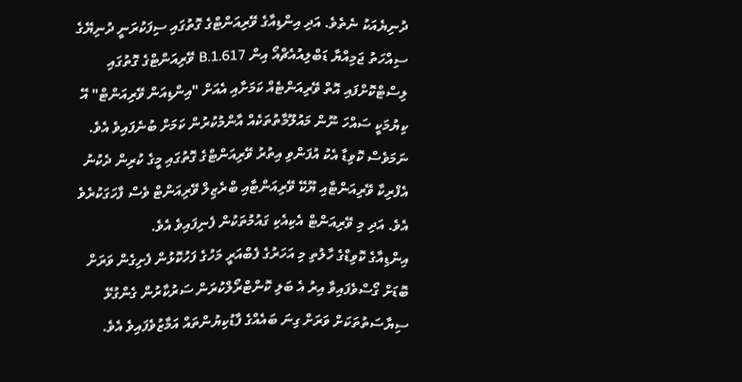ދުނިޔެއަކު ނެތެވެ. އަދި އިންޑިއާގެ ވޭރިއަންޓްގެ ގޮތުގައި ސިފަކުރަނީ ދުނިޔޭގެ ސިއްހަތު ޖަމިއްޔާ ޑަބްލިއުއެޗްއޯ އިން B.1.617 ވޭރިއަންޓްގެ ގޮތުގައި ލިސްޓްކޮށްފައި އޮތް ވޭރިއަންޓެއް ކަމަށާއި އެއަށް "އިންޑިއަން ވޭރިއަންޓް" އޭ ކިޔުމަކީ ސައްހަ ނޫން މައުލޫމާތުތަކެއް އާންމުކުރުން ކަމަށް ބުނެފައިވެ އެވެ.
ނަމަވެސް ކޮވިޑާ އެކު އުފަންވި އިތުރު ވޭރިއަންޓްގެ ގޮތުގައި މީގެ ކުރިން ދެކުނު އެފްރިކާ ވޭރިއަންޓާއި ޔޫކޭ ވޭރިއަންޓާއި ބްރެޒިލް ވޭރިއަންޓް ވެސް ފާހަގަކުރެވެ އެވެ. އަދި މި ވޭރިއަންޓް އެކިއެކި ގައުމުތަކުން ފެނިފައިވެ އެވެ.
އިންޑިއާގެ ކޮވިޑްގެ ހާލުތި މި އަހަރުގެ ފެބްއަރީ މަހުގެ ފަހުކޮޅުން ފެށިގެން ވަރަށް ބޮޑަށް ގޯސްވެފައިވާ އިރު އެ ބަލި ކޮންޓްރޯލްކުރަން ސަރުކާރުން ގެންގުޅޭ ސިޔާސަތުތަކަށް ވަރަށް ގިނަ ބައެއްގެ ފާޑުކިޔުންތައް އަމާޒުވެފައިވެ އެވެ.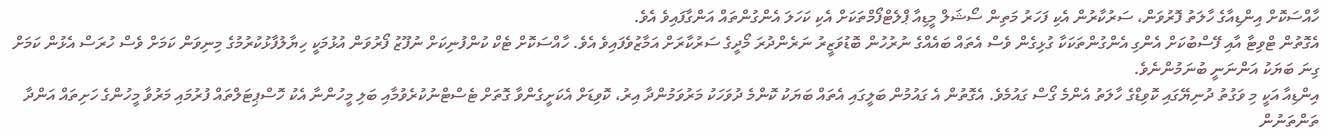ހާއްސަކޮށް އިންޑިއާގެ ހާލަތު ފޮރުވަން، ސަރުކާރުން އެކި ފަހަރު މަތިން ސޯޝަލް މީޑިއާ ޕްލެޓްފޯމްތަކަށް އެކި ކަހަލަ އެންގުންތައް އަންގާފައިވެ އެވެ.
އެގޮތުން ޓްވިޓާ އާއި ފޭސްބުކަށް އެންގި އެންގުންތަކަކާ ގުޅިގެން ވެސް އެތައް ބައެއްގެ ނުރުހުން ބޮޑުވަޒީރު ނަރެންދުރަ މޯދީގެ ސަރުކާރަށް އަމާޒުވެފައިވެ އެވެ. ހާއްސަކޮށް ޓެކް ކުންފުނިކަށް ނުފޫޒު ފޯރުވަން އުޅުމަކީ ހިޔާލުފާޅުކުރުމުގެ މިނިވަން ކަމަށް ވެސް ހުރަސް އެޅުން ކަމަށް ގިނަ ބަޔަކު އަންނަނީ ބުނަމުންނެވެ.
އިންޑިއާ އަކީ މި ވަގުތު ދުނިޔޭގައި ކޮވިޑްގެ ހާލަތު އެންމެ ގޯސް ގައުމެވެ. އެގޮތުން އެ ގައުމުން ބަލީގައި އެތައް ބަޔަކު ކޮންމެ ދުވަހަކު މަރުވަމުންދާ އިރު، ކޮވިޑަށް އެކަށީގެންވާ ގޮތަށް ޓެސްޓްނުކުރެވުމާއި ބަލި މީހުންނާ އެކު ހޮސްޕިޓަލްތައް ފުރުމައި މަރުވާ މީހުންގެ ހަށިތައް އަންދާ ތަންތަނުން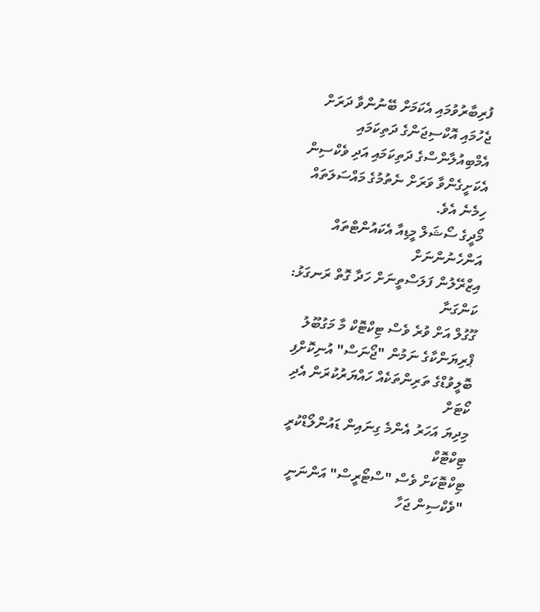ފުރިބާރުވުމައި އެކަމަށް ބޭނުންވާ ދަރަށް ޖެހުމައި އޮކްސިޖަންގެ ދަތިކަމައި އެމްބިއުލާންސްގެ ދަތިކަމައި އަދި ވެކްސިން އެކަށީގެންވާ ވަރަށް ނެތުމުގެ މައްސަލަތައް ހިމެނެ އެވެ.
މޯދީގެ ސޯޝަލް މީޑިއާ އެކައުންޓްތައް އަންހެނުންނަށް
އިޒްރޭލުން ފަލަސްތީނަށް ހަދާ ގޮތް ރަނގަޅު: ކަންގަނާ
ގޫގުލް އަށް ވުރެ ވެސް ޓިކްޓޮކް މާ މަގުބޫލު
ޕްރިޔަންކާގެ ނަމުން "ޖޯނަސް" އުނިކޮށްފި
ބޮލީވުޑްގެ ތަރިންތަކެއް ހައްޔަރުކުރަން އެދި ކޯޓަށް
މިދިޔަ އަހަރު އެންމެ ގިނައިން ޑައުންލޯޑްކުރީ ޓިކްޓޮކް
ޓިކްޓޮކަށް ވެސް "ސްޓޯރީސް" އަންނަނީ
"ވެކްސިން ޖަހާ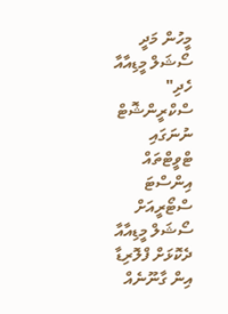މީހުން މަދީ ސޯޝަލް މީޑިއާއާ ހެދި"
ސްކްރީންޝޮޓް ނުނަގައި ޓްވީޓްތައް އިންސްޓަ ސްޓޯރީއަށް
ސޯޝަލް މީޑިއާއާ ދެކޮޅަށް ފްލޮރިޑާ އިން ގާނޫނެއް